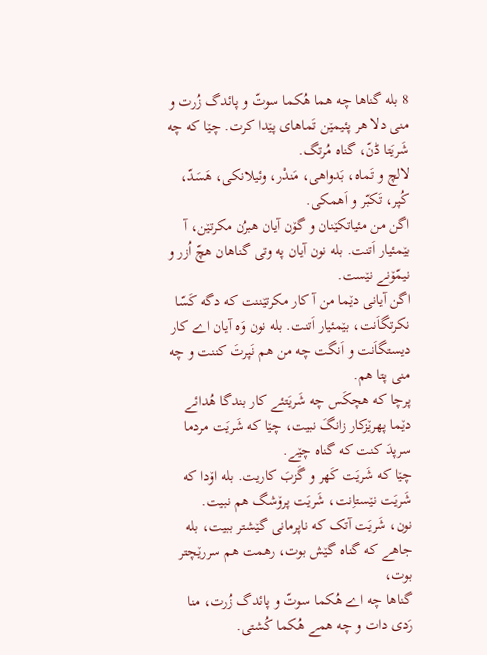8 بله گناها چه هما هُکما سوتّ و پائدگ زُرت و منی دلا هر پئیمێن تَماهای پێدا کرت. چێا که چه شَریَتا ڈنّ، گناه مُرتگ.
لالچ و تَماه، بَدواهی، مَندْر، وئیلانکی، هَسَدّ، کُپر، تَکبّر و اَهمکی.
اگن من مئیاتکێنان و گۆن آیان هبرُن مکرتێن، آ بێمئیار اَتنت. بله نون آیان په وتی گناهان هچّ اُزر و نیمّۆنے نێست.
اگن آیانی دێما من آ کار مکرتێننت که دگه کَسّا نکرتگاَنت، بێمئیار اَتنت. بله نون وَه آیان اے کار دیستگاَنت و اَنگت چه من هم نَپرتَ کننت و چه منی پتا هم.
پرچا که هچکَس چه شَریَتئے کار بندگا هُدائے دێما پهرێزکار زانگَ نبیت، چێا که شَریَت مردما سرپدَ کنت که گناه چێے.
چێا که شَریَت کَهر و گَزبَ کاریت. بله اۆدا که شَریَت نێستاِنت، شَریَت پرۆشگ هم نبیت.
نون، شَریَت آتک که ناپرمانی گێشتر ببیت، بله جاهے که گناه گێش بوت، رهمت هم سررێچتر بوت،
گناها چه اے هُکما سوتّ و پائدگ زُرت، منا رَدی دات و چه همے هُکما کُشتی.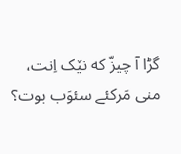گڑا آ چیزّ که نێک اِنت، منی مَرکئے سئوَب بوت؟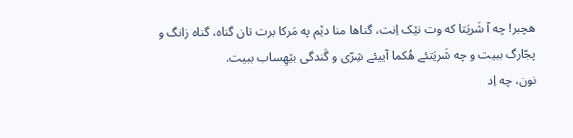هچبر! چه آ شَریَتا که وت نێک اِنت، گناها منا دێم په مَرکا برت تان گناه، گناه زانگ و پجّارگ ببیت و چه شَریَتئے هُکما آییئے شِرّی و گَندگی بێهِساب ببیت.
نون، چه اِد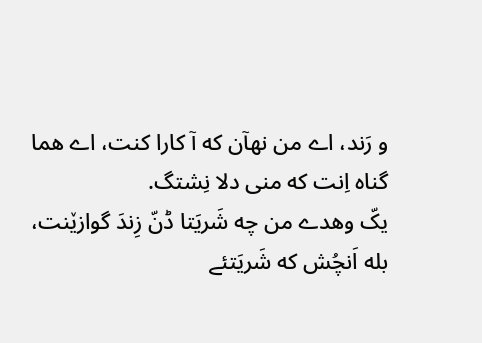و رَند، اے من نهآن که آ کارا کنت، اے هما گناه اِنت که منی دلا نِشتگ.
یکّ وهدے من چه شَریَتا ڈنّ زِندَ گوازێنت، بله اَنچُش که شَریَتئے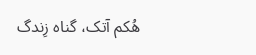هُکم آتک، گناه زِندگ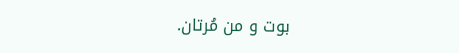بوت و من مُرتان.